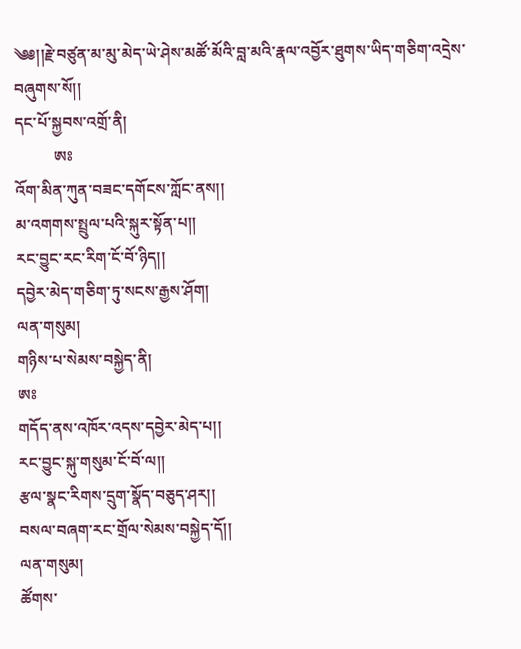༄༅།།རྗེ་བཙུན་མ་མུ་མེད་ཡེ་ཤེས་མཚོ་མོའི་བླ་མའི་རྣལ་འབྱོར་ཐུགས་ཡིད་གཅིག་འདྲེས་བཞུགས་སོ།།
དང་པོ་སྐྱབས་འགྲོ་ནི།
          ཨཿ
འོག་མིན་ཀུན་བཟང་དགོངས་ཀློང་ནས།།
མ་འགགས་སྤྲུལ་པའི་སྐུར་སྟོན་པ།།
རང་བྱུང་རང་རིག་ངོ་བོ་ཉིད།།
དབྱེར་མེད་གཅིག་ཏུ་སངས་རྒྱས་ཤོག།
ལན་གསུམ།
གཉིས་པ་སེམས་བསྐྱེད་ནི།
ཨཿ
གདོད་ནས་འཁོར་འདས་དབྱེར་མེད་པ།།
རང་བྱུང་སྐུ་གསུམ་ངོ་བོ་ལ།།
རྩལ་སྣང་རིགས་དྲུག་སྣོད་བཅུད་ཤར།།
བསལ་བཞག་རང་གྲོལ་སེམས་བསྐྱེད་དོ།།
ལན་གསུམ།
ཚོགས་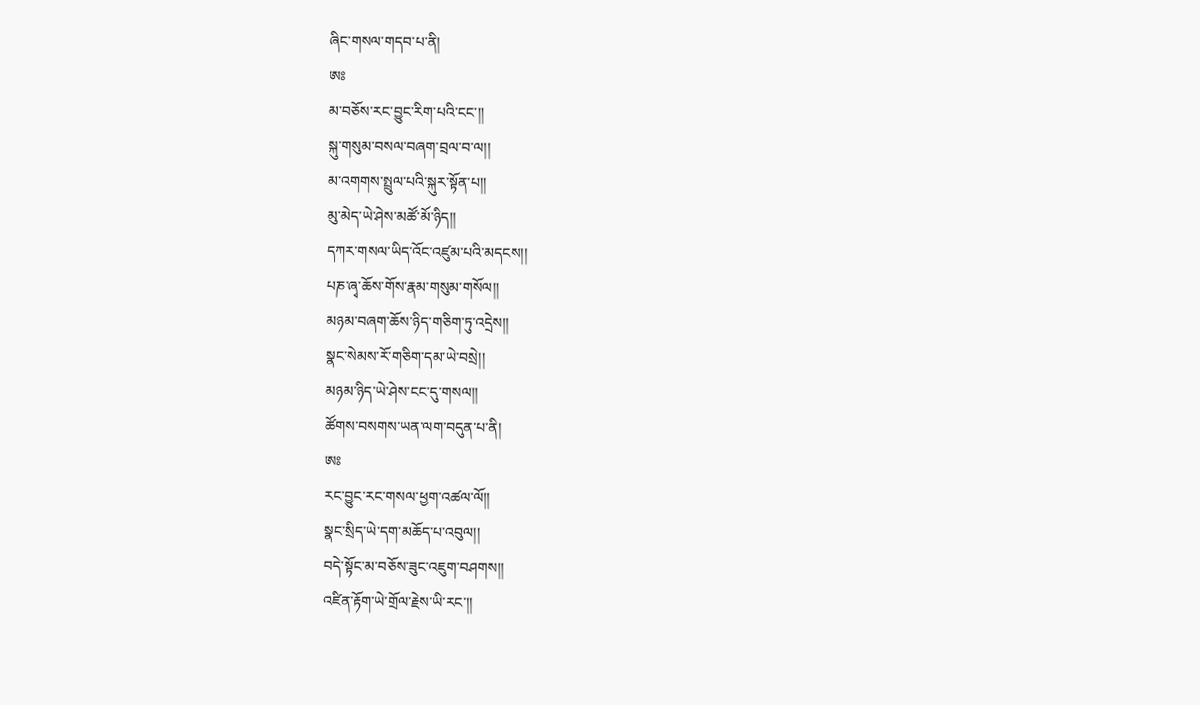ཞིང་གསལ་གདབ་པ་ནི།
ཨཿ
མ་བཅོས་རང་བྱུང་རིག་པའི་ངང་།།
སྐུ་གསུམ་བསལ་བཞག་བྲལ་བ་ལ།།
མ་འགགས་སྤྲུལ་པའི་སྐུར་སྟོན་པ།།
མུ་མེད་ཡེ་ཤེས་མཚོ་མོ་ཉིད།།
དཀར་གསལ་ཡིད་འོང་འཛུམ་པའི་མདངས།།
པཎ་ཞྭ་ཆོས་གོས་རྣམ་གསུམ་གསོལ།།
མཉམ་བཞག་ཆོས་ཉིད་གཅིག་ཏུ་འདྲེས།།
སྣང་སེམས་རོ་གཅིག་དམ་ཡེ་བསྲེ།།
མཉམ་ཉིད་ཡེ་ཤེས་ངང་དུ་གསལ།།
ཚོགས་བསགས་ཡན་ལག་བདུན་པ་ནི།
ཨཿ
རང་བྱུང་རང་གསལ་ཕྱག་འཚལ་ལོ།།
སྣང་སྲིད་ཡེ་དག་མཆོད་པ་འབུལ།།
བདེ་སྟོང་མ་བཅོས་ཟུང་འཇུག་བཤགས།།
འཛིན་རྟོག་ཡེ་གྲོལ་རྗེས་ཡི་རང་།།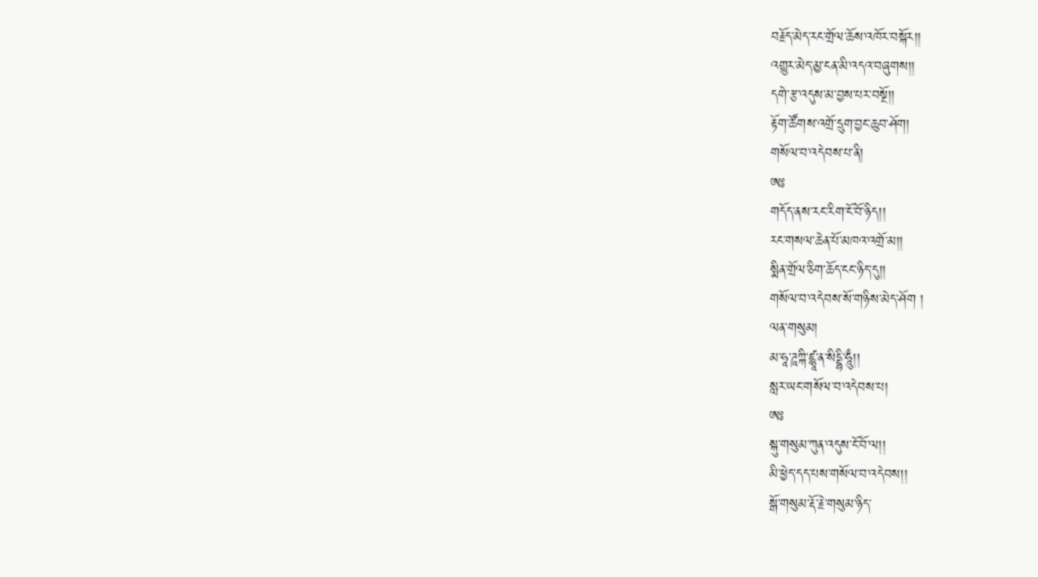བརྗོད་མེད་རང་གྲོལ་ཆོས་འཁོར་བསྐོར།།
འགྱུར་མེད་མྱ་ངན་མི་འདའ་བཞུགས།།
དགེ་རྩ་འདུས་མ་བྱས་པར་བསྔོ།།
རྟོག་ཚོགས་འགྲོ་དྲུག་བྱང་ཆུབ་ཤོག།
གསོལ་བ་འདེབས་པ་ནི།
ཨཿ
གདོད་ནས་རང་རིག་ངོ་བོ་ཉིད།།
རང་གསལ་ཆེན་པོ་མཁའ་འགྲོ་མ།།
སྨིན་གྲོལ་ཅིག་ཆོད་ངང་ཉིད་དུ།།
གསོལ་བ་འདེབས་སོ་གཉིས་མེད་ཤོག །
ལན་གསུམ།
མ་ཧཱ་ཌཱཀྐི་ཛྙཱ་ན་སིདྡྷི་ཧཱུྃ།།
སླར་ཡང་གསོལ་བ་འདེབས་པ།
ཨཿ
སྐུ་གསུམ་ཀུན་འདུས་ངོ་བོ་ལ།།
མི་ཕྱེད་དད་པས་གསོལ་བ་འདེབས།།
སྒོ་གསུམ་རྡོ་རྗེ་གསུམ་ཉིད་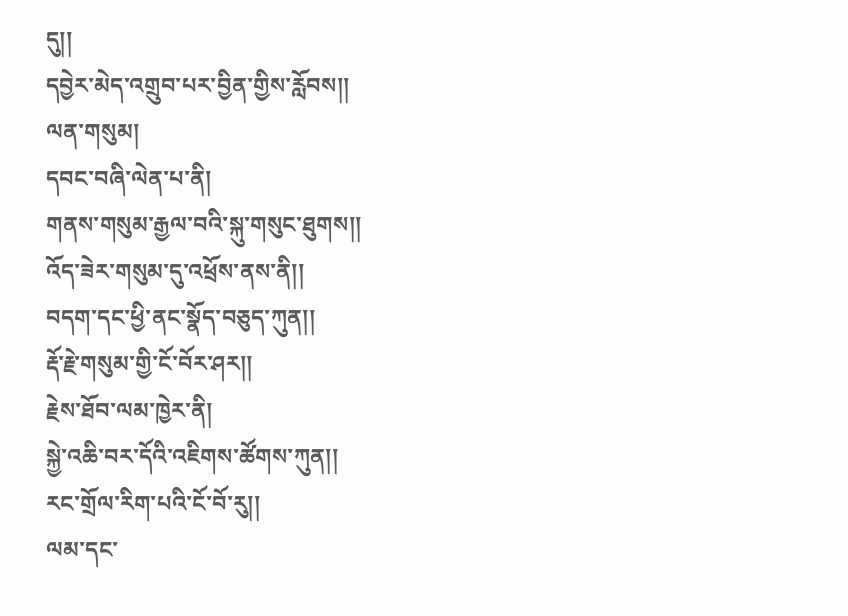དུ།།
དབྱེར་མེད་འགྲུབ་པར་བྱིན་གྱིས་རློབས།།
ལན་གསུམ།
དབང་བཞི་ལེན་པ་ནི།
གནས་གསུམ་རྒྱལ་བའི་སྐུ་གསུང་ཐུགས།།
འོད་ཟེར་གསུམ་དུ་འཕྲོས་ནས་ནི།།
བདག་དང་ཕྱི་ནང་སྣོད་བཅུད་ཀུན།།
རྡོ་རྗེ་གསུམ་གྱི་ངོ་བོར་ཤར།།
རྗེས་ཐོབ་ལམ་ཁྱེར་ནི།
སྐྱེ་འཆི་བར་དོའི་འཇིགས་ཚོགས་ཀུན།།
རང་གྲོལ་རིག་པའི་ངོ་བོ་རུ།།
ལམ་དང་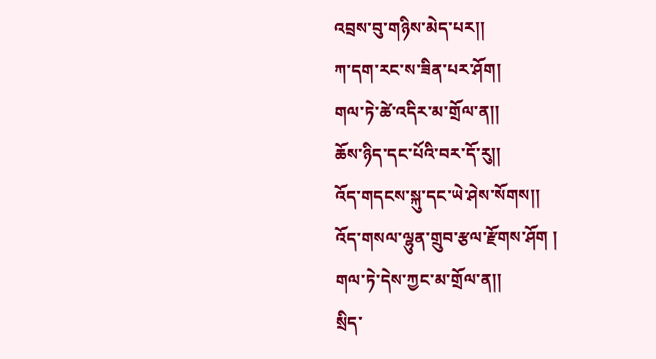འབྲས་བུ་གཉིས་མེད་པར།།
ཀ་དག་རང་ས་ཟིན་པར་ཤོག།
གལ་ཏེ་ཚེ་འདིར་མ་གྲོལ་ན།།
ཆོས་ཉིད་དང་པོའི་བར་དོ་རུ།།
འོད་གདངས་སྐུ་དང་ཡེ་ཤེས་སོགས།།
འོད་གསལ་ལྷུན་གྲུབ་རྩལ་རྫོགས་ཤོག །
གལ་ཏེ་དེས་ཀྱང་མ་གྲོལ་ན།།
སྲིད་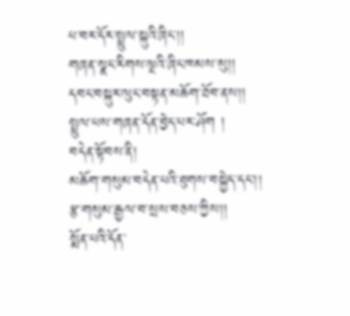པ་བར་དོར་སྤྲུལ་སྐུའི་ཞིང་།།
གཞན་སྣང་རིགས་ལྔའི་ཞིང་ཁམས་སུ།།
དབང་བསྐུར་ལུང་བསྟན་མཆོག་ཐོབ་ནས།།
སྤྲུལ་པས་གཞན་དོན་བྱེད་པར་ཤོག །
བདེན་སྟོབས་ནི།
མཆོག་གསུམ་བདེན་པའི་ཐུགས་བསྐྱེད་དང་།།
རྩ་གསུམ་རྒྱལ་བ་སྲས་བཅས་ཀྱིས།།
སྨོན་པའི་དོན་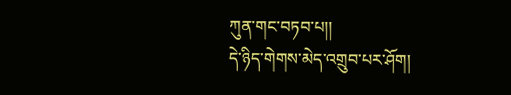ཀུན་གང་བཏབ་པ།།
དེ་ཉིད་གེགས་མེད་འགྲུབ་པར་ཤོག།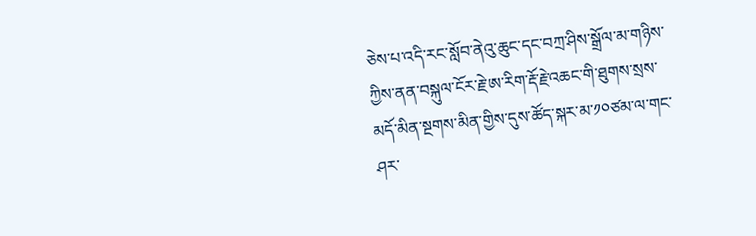ཅེས་པ་འདི་རང་སློབ་ནེའུ་ཆུང་དང་བཀྲ་ཤིས་སྒྲོལ་མ་གཉིས་ཀྱིས་ནན་བསྐུལ་ངོར་རྗེ་ཨ་རིག་རྡོ་རྗེ་འཆང་གི་ཐུགས་སྲས་མདོ་མིན་སྔགས་མིན་གྱིས་དུས་ཚོད་སྐར་མ་༡༠ཙམ་ལ་གང་ཤར་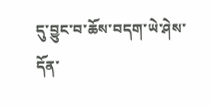དུ་བྱུང་བ་ཆོས་བདག་ཡེ་ཤེས་དོན་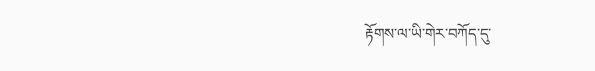རྟོགས་ལ་ཡི་གེར་བཀོད་དུ་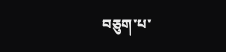བཅུག་པ་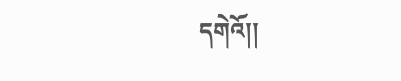དགེའོ།།